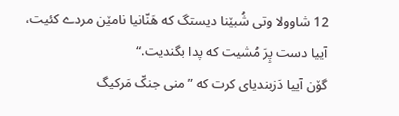12 شاوولا وتی شُبێنا دیستگ که هَنّانیا نامێن مردے کئیت، آییا دست پِرَ مُشیت که پدا بگندیت.“
گۆن آییا دَزبندیای کرت که ”منی جنکّ مَرکیگ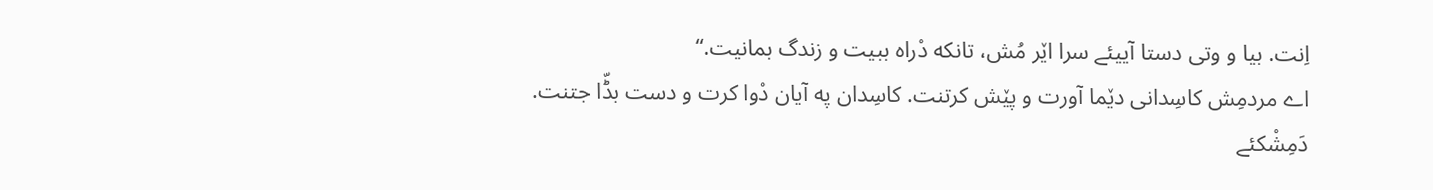اِنت. بیا و وتی دستا آییئے سرا اێر مُش، تانکه دْراه ببیت و زندگ بمانیت.“
اے مردمِش کاسِدانی دێما آورت و پێش کرتنت. کاسِدان په آیان دْوا کرت و دست بڈّا جتنت.
دَمِشْکئے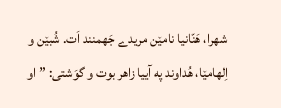شهرا، هَنّانیا نامێن مریدے جَهمنند اَت. شُبێن و اِلهامێا، هُداوند په آییا زاهر بوت و گوَشتی: ”او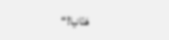هَنّانیا!“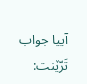آییا جواب تَرّێنت: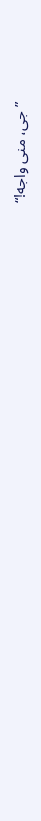”جی، منی واجه!“